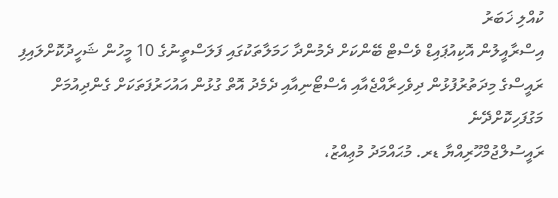ކުއްލި ޚަބަރު
އިސްރާއީލުން އޮކިއުޕައިޑް ވެސްޓް ބޭންކަށް ދެމުންދާ ހަމަލާތަކުގައި ފަލަސްތީނުގެ 10 މީހުން ޝަހީދުކޮށްލައިފި
ރައީސްގެ މިދަތުރުފުޅުން ދިވެހިރާއްޖެއާއި އެސްޓޯނިއާއި ދެމެދު އޮތް ގުޅުން އައުހަރުފަތަކަށް ގެންދިއުމަށް މަގުފަހިކޮށްދޭނެ
ރައީސުލްޖުމްހޫރިއްޔާ ޑރ. މުޙައްމަދު މުޢިއްޒު،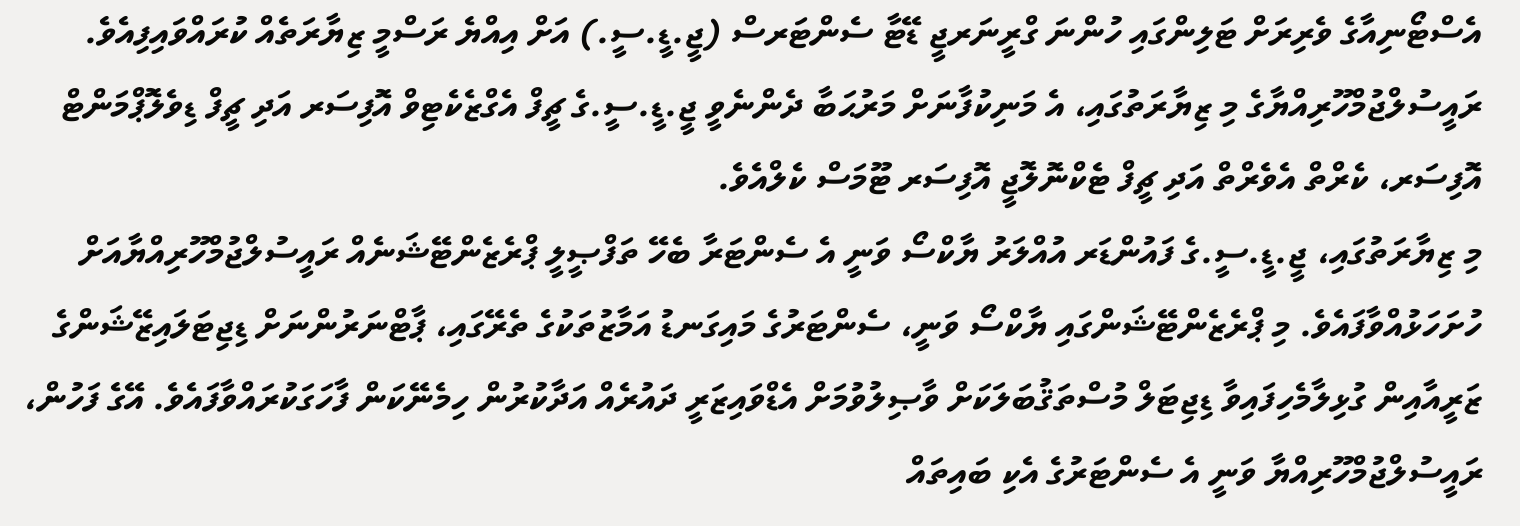އެސްޓޯނިއާގެ ވެރިރަށް ޓަލިންގައި ހުންނަ ގްރީނަރޖީ ޑޭޓާ ސެންޓަރސް (ޖީ.ޑީ.ސީ.) އަށް އިއްޔެ ރަސްމީ ޒިޔާރަތެއް ކުރައްވައިފިއެވެ.
ރައީސުލްޖުމްހޫރިއްޔާގެ މި ޒިޔާރަތުގައި، އެ މަނިކުފާނަށް މަރުޙަބާ ދެންނެވީ ޖީ.ޑީ.ސީ.ގެ ޗީފް އެގްޒެކެޓިވް އޮފިސަރ އަދި ޗީފް ޑިވެލޮޕްމަންޓް އޮފިސަރ، ކެރްތް އެވެރްތް އަދި ޗީފް ޓެކްނޮލޮޖީ އޮފިސަރ ޓޫމަސް ކެލްއެވެ.
މި ޒިޔާރަތުގައި، ޖީ.ޑީ.ސީ.ގެ ފައުންޑަރ އުއްލަރު ޔާކްސޯ ވަނީ އެ ސެންޓަރާ ބެހޭ ތަފްޞީލީ ޕްރެޒެންޓޭޝަނެއް ރައީސުލްޖުމްހޫރިއްޔާއަށް ހުށަހަޅުއްވާފައެވެ. މި ޕްރެޒެންޓޭޝަންގައި ޔާކްސޯ ވަނީ، ސެންޓަރުގެ މައިގަނޑު އަމާޒުތަކުގެ ތެރޭގައި، ޕާޓްނަރުންނަށް ޑިޖިޓަލައިޒޭޝަންގެ ޒަރީއާއިން ގުޅިލާމެހިފައިވާ ޑިޖިޓަލް މުސްތަޤުބަލަކަށް ވާޞިލުވުމަށް އެޑްވައިޒަރީ ދައުރެއް އަދާކުރުން ހިމެނޭކަން ފާހަގަކުރައްވާފައެވެ. އޭގެ ފަހުން، ރައީސުލްޖުމްހޫރިއްޔާ ވަނީ އެ ސެންޓަރުގެ އެކި ބައިތައް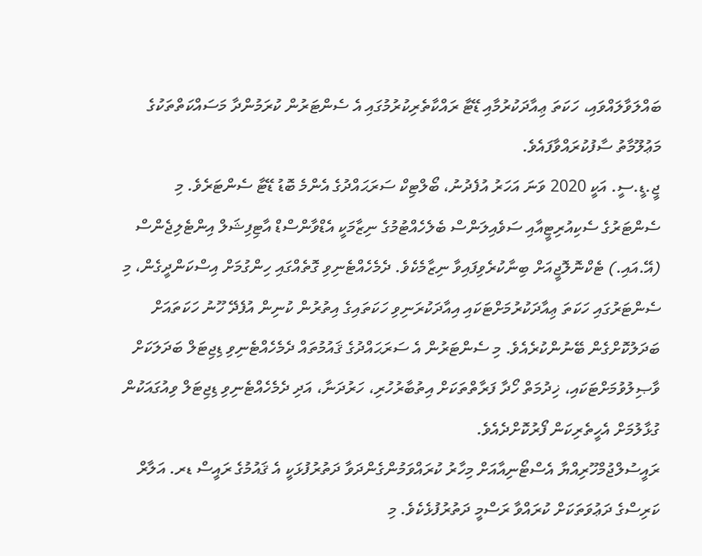ބައްލަވާލައްވައި، ހަކަތަ ޢިއާދަކުރުމާއި ޑޭޓާ ރައްކާތެރިކުރުމުގައި އެ ސެންޓަރުން ކުރަމުންދާ މަސައްކަތްތަކުގެ މަޢުލޫމާތު ސާފުކުރައްވާފައެވެ.
ޖީ.ޑީ.ސީ. އަކީ 2020 ވަނަ އަހަރު އުފެދުނު، ބޯލްޓިކް ސަރަޙައްދުގެ އެންމެ ބޮޑު ޑޭޓާ ސެންޓަރެވެ. މި ސެންޓަރުގެ ސެކިއުރިޓީއާއި ސަވެއިލަންސް ބެލެހެއްޓުމުގެ ނިޒާމަކީ އެޑްވާންސްޑް އާޓިފިޝަލް އިންޓެލިޖެންސް (އޭ.އައި.) ޓެކްނޮލޮޖީއަށް ބިނާކުރެވިފައިވާ ނިޒާމެކެވެ. ދެމެހެއްޓެނިވި ގޮތެއްގައި ހިންގުމަށް އިސްކަންދީގެން، މި ސެންޓަރުގައި ހަކަތަ ޢިއާދަކުރުމަށްޓަކައި އިއާދަކުރަނިވި ހަކަތައިގެ އިތުރުން ކުނިން އުފެދޭ ހޫނު ހަކަތައަށް ބަދަލުކޮށްގެން ބޭނުންކުރެއެވެ. މި ސެންޓަރުން އެ ސަރަޙައްދުގެ ޤައުމުތައް ދެމެހެއްޓެނިވި ޑިޖިޓަލް ބަދަލަކަށް ވާޞިލުވުމަށްޓަކައި، ޚިދުމަތް ހޯދާ ފަރާތްތަކަށް އިތުބާރުހުރި، ހަރުދަނާ، އަދި ދެމެހެއްޓެނިވި ޑިޖިޓަލް ވިއުގައަކުން ގުޅާލުމަށް އެހީތެރިކަން ފޯރުކޮށްދެއެވެ.
ރައީސުލްޖުމްހޫރިއްޔާ އެސްޓޯނިއާއަށް މިހާރު ކުރައްވަމުންގެންދަވާ ދަތުރުފުޅަކީ އެ ޤައުމުގެ ރައީސް ޑރ. އަލާރް ކަރިސްގެ ދަޢުވަތަކަށް ކުރައްވާ ރަސްމީ ދަތުރުފުޅެކެވެ. މި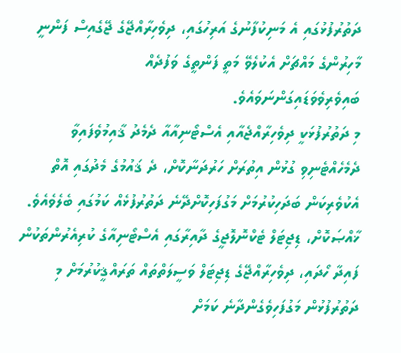ދަތުރުފުޅުގައި އެ މަނިކުފާނުގެ އަރިހުގައި، ދިވެހިރާއްޖޭގެ ޖޭގެއިސް ފަންނީ މާހިރުންގެ މައްޗަށް އެކުލެވޭ މަތީ ފަންތީގެ ވަފުދެއް ބައިވެރިވެވަޑައިގަންނަވައެވެ.
މި ދަތުރުފުޅަކީ ދިވެހިރާއްޖެއާއި އެސްޓޯނިއާއާ ދެމެދު ޤާއިމުވެފައިވާ ދެމެހެއްޓެނިވި ގުޅުން އިތުރަށް ހަރުދަނާކޮށް، ދެ ޤައުމުގެ މެދުގައި އޮތް އެކުވެރިކަން ބަދަހިކުރުމަށް މަގުފަހިކޮށްދޭނެ ދަތުރުފުޅެއް ކަމުގައި ބެލެވެއެވެ. ޚާއްޞަކޮށް، ޑިޖިޓަލް ޓެކްނޮލޮޖީގެ ދާއިރާގައި އެސްޓޯނިއާގެ ކުރިއެރުންތަކުން ފައިދާ ހޯދައި، ދިވެހިރާއްޖޭގެ ޑިޖިޓަލް ވަސީލަތްތައް ތަރައްޤީކުރުމަށް މި ދަތުރުފުޅުން މަގުފަހިވެގެންދާނެ ކަމަށް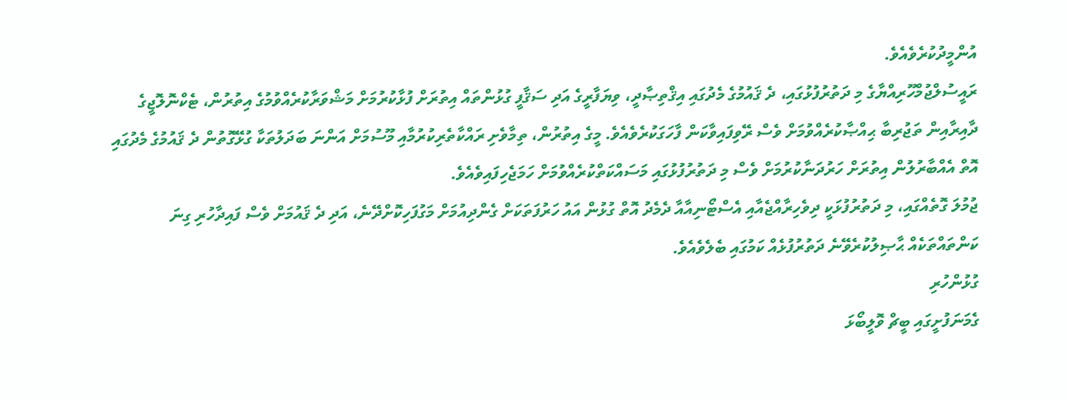އުންމީދުކުރެވެއެވެ.
ރައީސުލްޖުމްހޫރިއްޔާގެ މި ދަތުރުފުޅުގައި، ދެ ޤައުމުގެ މެދުގައި އިޤްތިޞާދީ، ވިޔަފާރީގެ އަދި ސަޤާފީ ގުޅުންތައް އިތުރަށް ފުޅާކުރުމަށް މަޝްވަރާކުރެއްވުމުގެ އިތުރުން، ޓެކްނޮލޮޖީގެ ދާއިރާއިން ތަޖުރިބާ ޙިއްޞާކުރެއްވުމަށް ވެސް ރޭވިފައިވާކަން ފާހަގަކުރެވެއެވެ. މީގެ އިތުރުން، ތިމާވެށި ރައްކާތެރިކުރުމާއި މޫސުމަށް އަންނަ ބަދަލުތަކާ ގުޅޭގޮތުން ދެ ޤައުމުގެ މެދުގައި އޮތް އެއްބާރުލުން އިތުރަށް ހަރުދަނާކުރުމަށް ވެސް މި ދަތުރުފުޅުގައި މަސައްކަތްކުރެއްވުމަށް ހަމަޖެހިފައިވެއެވެ.
ޖުމުލަ ގޮތެއްގައި، މި ދަތުރުފުޅަކީ ދިވެހިރާއްޖެއާއި އެސްޓޯނިއާއާ ދެމެދު އޮތް ގުޅުން އައު ހަރުފަތަކަށް ގެންދިއުމަށް މަގުފަހިކޮށްދޭނެ، އަދި ދެ ޤައުމަށް ވެސް ފައިދާހުރި ގިނަ ކަންތައްތަކެއް ޙާޞިލުކުރެވޭނެ ދަތުރުފުޅެއް ކަމުގައި ބެލެވެއެވެ.
ގުޅުންހުރި
ގެމަނަފުށީގައި ބީޗް ވޮލީބޯޅަ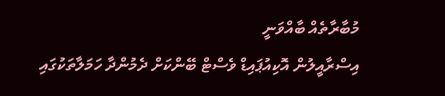މުބާރާތެއް ބާއްވަނީ
އިސްރާއީލުން އޮކިއުޕައިޑް ވެސްޓް ބޭންކަށް ދެމުންދާ ހަމަލާތަކުގައި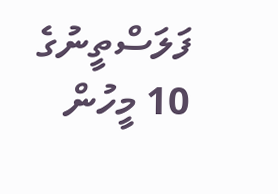ފަލަސްތީނުގެ 10 މީހުން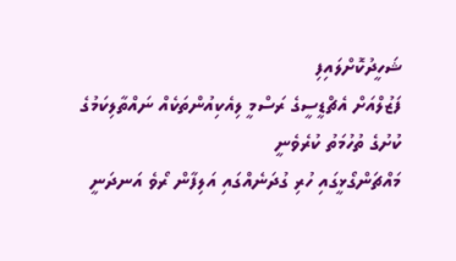ޝަހީދުކޮށްލައިފި
ފަޒުލްއަށް އެޗްޑީސީގެ ރަސްމީ ލިއެކިއުންތަކެއް ނައްތާލިކަމުގެ ކުށުގެ ތުހުމަތު ކުރެވެނީ
މައްޗަންގޯޅީގައި ހުރި ގުދަނެއްގައި އަލިފާން ރޯވެ އަނދަނީ